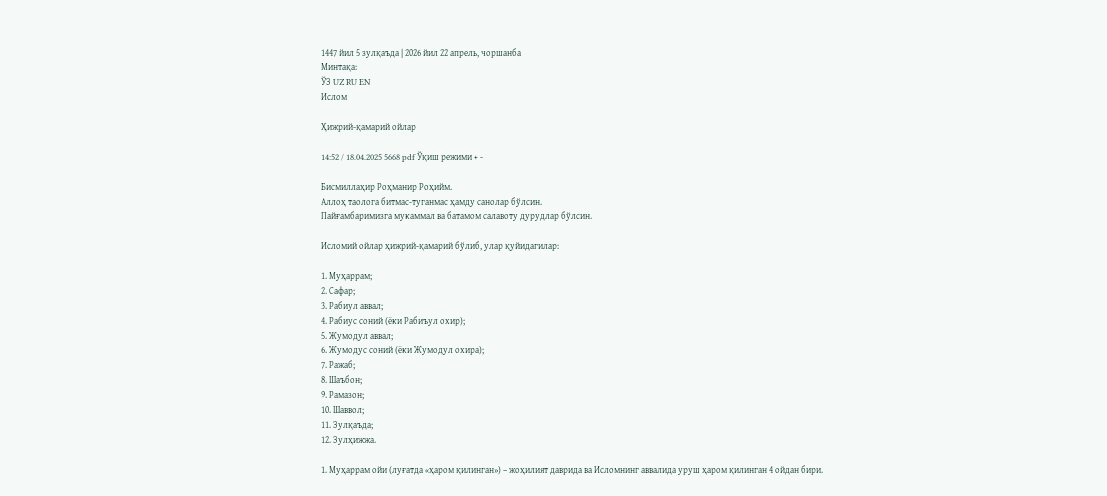1447 йил 5 зулқаъда | 2026 йил 22 апрель, чоршанба
Минтақа:
ЎЗ UZ RU EN
Ислом

Ҳижрий-қамарий ойлар

14:52 / 18.04.2025 5668 pdf Ўқиш режими + -

Бисмиллаҳир Роҳманир Роҳийм.
Аллоҳ таолога битмас-туганмас ҳамду санолар бўлсин.
Пайғамбаримизга мукаммал ва батамом салавоту дурудлар бўлсин.

Исломий ойлар ҳижрий-қамарий бўлиб, улар қуйидагилар:

1. Муҳаррам;
2. Сафар;
3. Рабиул аввал;
4. Рабиус соний (ёки Рабиъул охир);
5. Жумодул аввал;
6. Жумодус соний (ёки Жумодул охира);
7. Ражаб;
8. Шаъбон;
9. Рамазон;
10. Шаввол;
11. Зулқаъда;
12. Зулҳижжа.

1. Муҳаррам ойи (луғатда «ҳаром қилинган») – жоҳилият даврида ва Исломнинг аввалида уруш ҳаром қилинган 4 ойдан бири.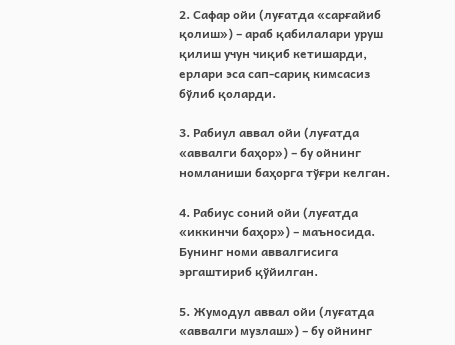2. Сафар ойи (луғатда «сарғайиб қолиш») – араб қабилалари уруш қилиш учун чиқиб кетишарди, ерлари эса сап-сариқ кимсасиз бўлиб қоларди.

3. Рабиул аввал ойи (луғатда «аввалги баҳор») – бу ойнинг номланиши баҳорга тўғри келган.

4. Рабиус соний ойи (луғатда «иккинчи баҳор») – маъносида. Бунинг номи аввалгисига эргаштириб қўйилган.

5. Жумодул аввал ойи (луғатда «аввалги музлаш») – бу ойнинг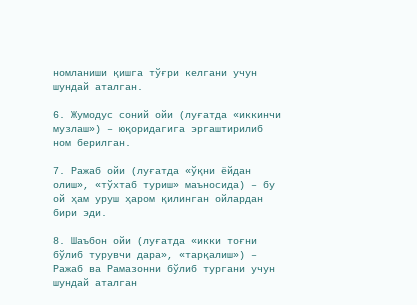номланиши қишга тўғри келгани учун шундай аталган.

6. Жумодус соний ойи (луғатда «иккинчи музлаш») – юқоридагига эргаштирилиб ном берилган.

7. Ражаб ойи (луғатда «ўқни ёйдан олиш», «тўхтаб туриш» маъносида) – бу ой ҳам уруш ҳаром қилинган ойлардан бири эди.

8. Шаъбон ойи (луғатда «икки тоғни бўлиб турувчи дара», «тарқалиш») – Ражаб ва Рамазонни бўлиб тургани учун шундай аталган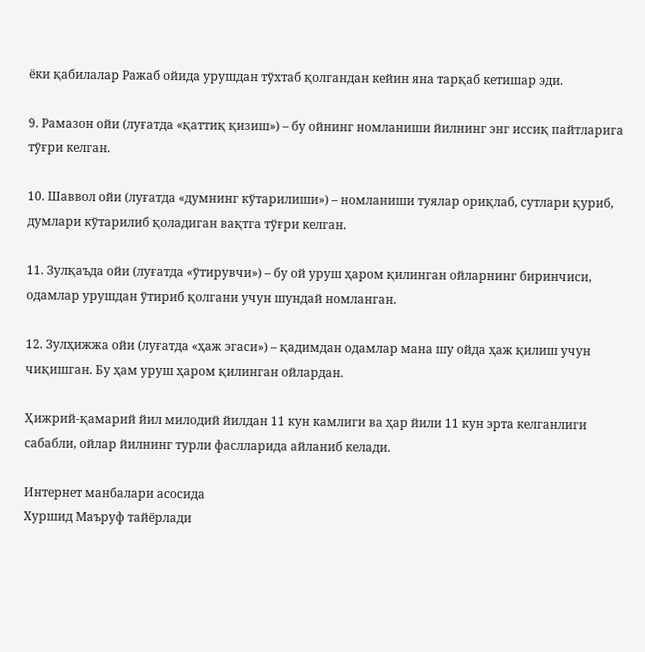ёки қабилалар Ражаб ойида урушдан тўхтаб қолгандан кейин яна тарқаб кетишар эди.

9. Рамазон ойи (луғатда «қаттиқ қизиш») – бу ойнинг номланиши йилнинг энг иссиқ пайтларига тўғри келган.

10. Шаввол ойи (луғатда «думнинг кўтарилиши») – номланиши туялар ориқлаб, сутлари қуриб, думлари кўтарилиб қоладиган вақтга тўғри келган.

11. Зулқаъда ойи (луғатда «ўтирувчи») – бу ой уруш ҳаром қилинган ойларнинг биринчиси, одамлар урушдан ўтириб қолгани учун шундай номланган.

12. Зулҳижжа ойи (луғатда «ҳаж эгаси») – қадимдан одамлар мана шу ойда ҳаж қилиш учун чиқишган. Бу ҳам уруш ҳаром қилинган ойлардан.

Ҳижрий-қамарий йил милодий йилдан 11 кун камлиги ва ҳар йили 11 кун эрта келганлиги сабабли, ойлар йилнинг турли фаслларида айланиб келади.

Интернет манбалари асосида
Хуршид Маъруф тайёрлади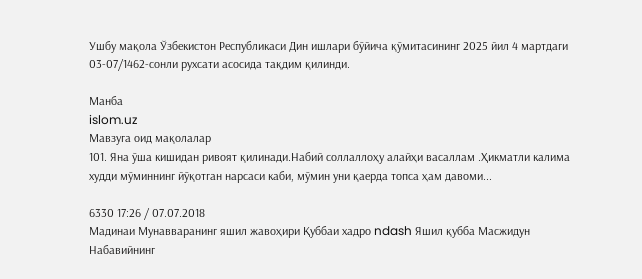Ушбу мақола Ўзбекистон Республикаси Дин ишлари бўйича қўмитасининг 2025 йил 4 мартдаги 03-07/1462-сонли рухсати асосида тақдим қилинди.

Манба
islom.uz
Мавзуга оид мақолалар
101. Яна ўша кишидан ривоят қилинади.Набий соллаллоҳу алайҳи васаллам .Ҳикматли калима худди мўминнинг йўқотган нарсаси каби, мўмин уни қаерда топса ҳам давоми...

6330 17:26 / 07.07.2018
Мадинаи Мунавваранинг яшил жавоҳири Қуббаи хадро ndash Яшил қубба Масжидун Набавийнинг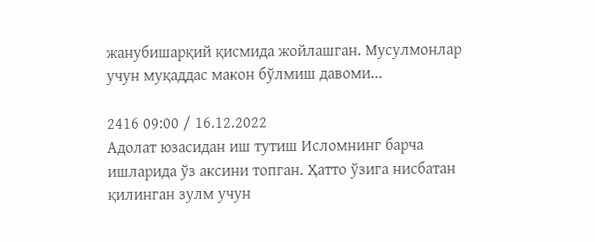жанубишарқий қисмида жойлашган. Мусулмонлар учун муқаддас макон бўлмиш давоми...

2416 09:00 / 16.12.2022
Адолат юзасидан иш тутиш Исломнинг барча ишларида ўз аксини топган. Ҳатто ўзига нисбатан қилинган зулм учун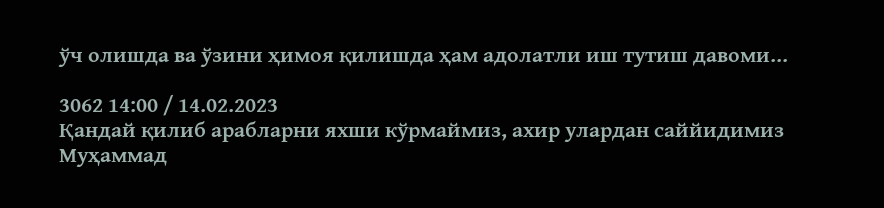ўч олишда ва ўзини ҳимоя қилишда ҳам адолатли иш тутиш давоми...

3062 14:00 / 14.02.2023
Қандай қилиб арабларни яхши кўрмаймиз, ахир улардан саййидимиз Муҳаммад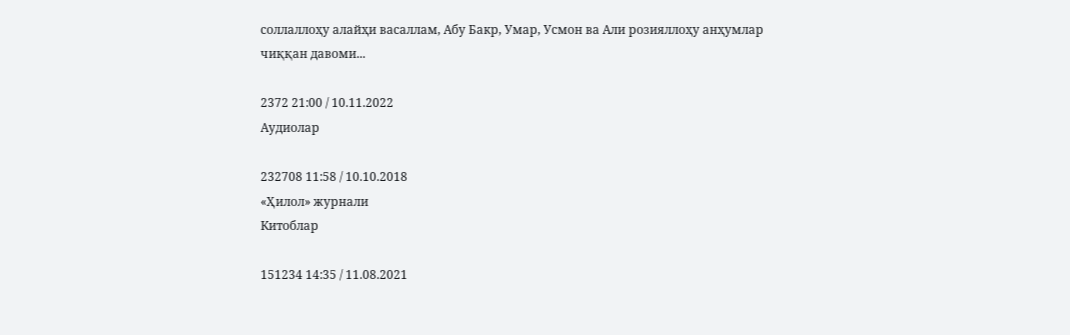соллаллоҳу алайҳи васаллам, Абу Бакр, Умар, Усмон ва Али розияллоҳу анҳумлар чиққан давоми...

2372 21:00 / 10.11.2022
Аудиолар

232708 11:58 / 10.10.2018
«Ҳилол» журнали
Китоблар

151234 14:35 / 11.08.2021